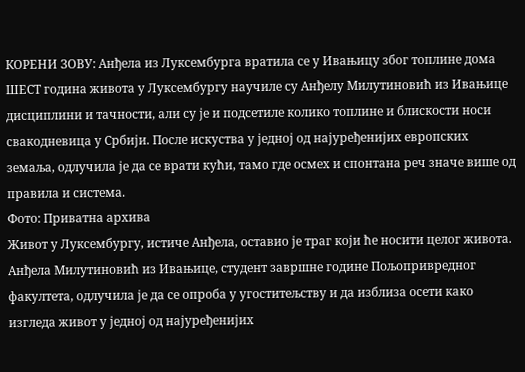КОРЕНИ ЗОВУ: Анђела из Луксембурга вратила се у Ивањицу због топлине дома
ШЕСТ година живота у Луксембургу научиле су Анђелу Милутиновић из Ивањице дисциплини и тачности, али су је и подсетиле колико топлине и блискости носи свакодневица у Србији. После искуства у једној од најуређенијих европских земаља, одлучила је да се врати кући, тамо где осмех и спонтана реч значе више од правила и система.
Фото: Приватна архива
Живот у Луксембургу, истиче Анђела, оставио је траг који ће носити целог живота. Анђела Милутиновић из Ивањице, студент завршне године Пољопривредног факултета, одлучила је да се опроба у угоститељству и да изблиза осети како изгледа живот у једној од најуређенијих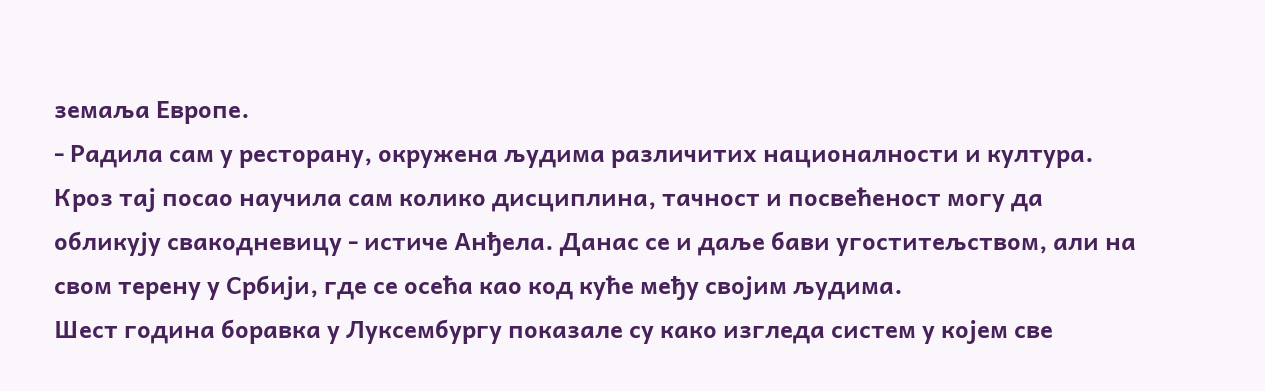земаља Европе.
- Радила сам у ресторану, окружена људима различитих националности и култура. Кроз тај посао научила сам колико дисциплина, тачност и посвећеност могу да обликују свакодневицу - истиче Анђела. Данас се и даље бави угоститељством, али на свом терену у Србији, где се осећа као код куће међу својим људима.
Шест година боравка у Луксембургу показале су како изгледа систем у којем све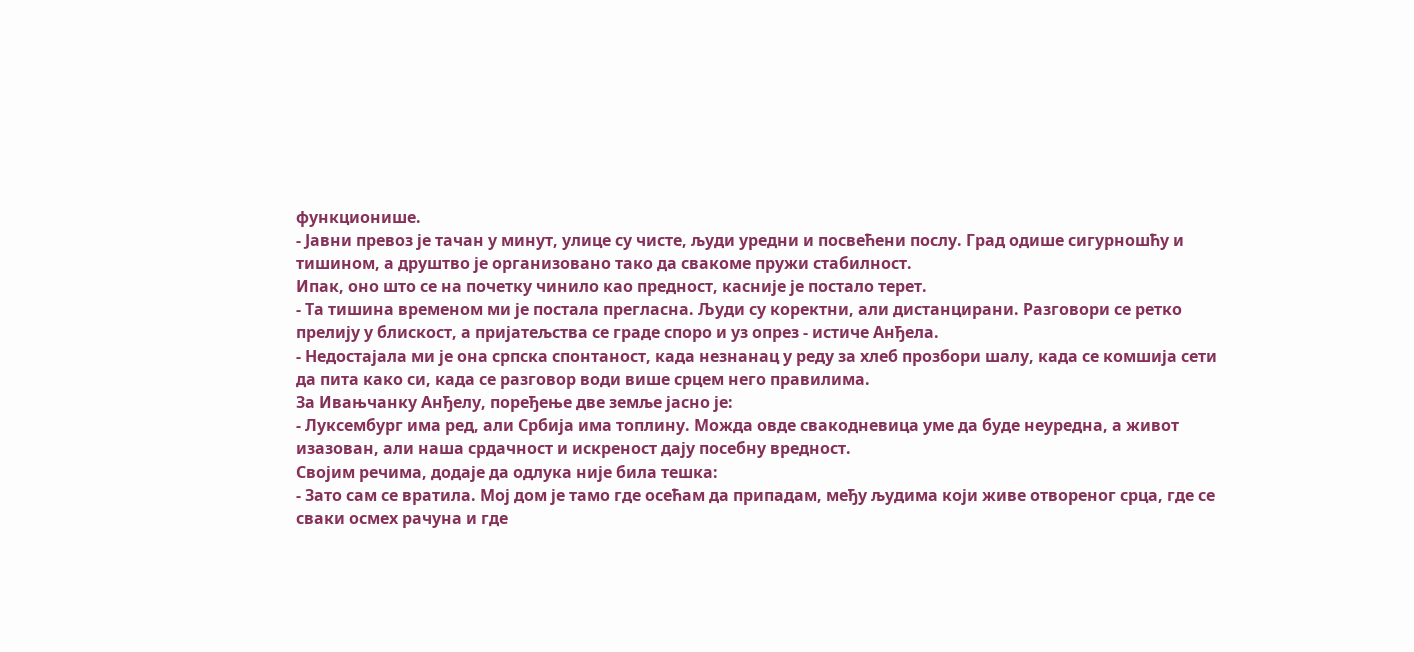функционише.
- Јавни превоз је тачан у минут, улице су чисте, људи уредни и посвећени послу. Град одише сигурношћу и тишином, а друштво је организовано тако да свакоме пружи стабилност.
Ипак, оно што се на почетку чинило као предност, касније је постало терет.
- Та тишина временом ми је постала прегласна. Људи су коректни, али дистанцирани. Разговори се ретко прелију у блискост, а пријатељства се граде споро и уз опрез - истиче Анђела.
- Недостајала ми је она српска спонтаност, када незнанац у реду за хлеб прозбори шалу, када се комшија сети да пита како си, када се разговор води више срцем него правилима.
За Ивањчанку Анђелу, поређење две земље јасно је:
- Луксембург има ред, али Србија има топлину. Можда овде свакодневица уме да буде неуредна, а живот изазован, али наша срдачност и искреност дају посебну вредност.
Својим речима, додаје да одлука није била тешка:
- Зато сам се вратила. Мој дом је тамо где осећам да припадам, међу људима који живе отвореног срца, где се сваки осмех рачуна и где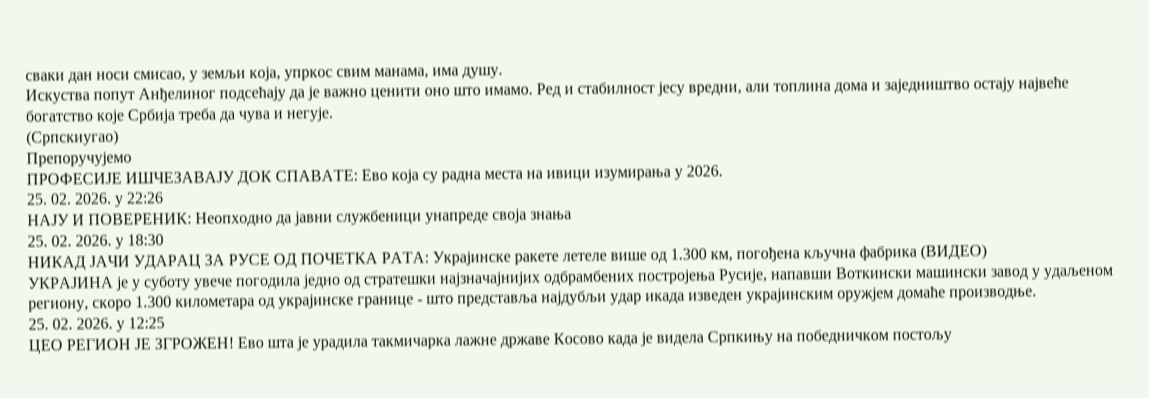сваки дан носи смисао, у земљи која, упркос свим манама, има душу.
Искуства попут Анђелиног подсећају да је важно ценити оно што имамо. Ред и стабилност јесу вредни, али топлина дома и заједништво остају највеће богатство које Србија треба да чува и негује.
(Српскиугао)
Препоручујемо
ПРОФЕСИЈЕ ИШЧЕЗАВАЈУ ДОК СПАВАТЕ: Ево која су радна места на ивици изумирања у 2026.
25. 02. 2026. у 22:26
НАЈУ И ПОВЕРЕНИК: Неопходно да јавни службеници унапреде своја знања
25. 02. 2026. у 18:30
НИКАД ЈАЧИ УДАРАЦ ЗА РУСЕ ОД ПОЧЕТКА РАТА: Украјинске ракете летеле више од 1.300 км, погођена кључна фабрика (ВИДЕО)
УКРАЈИНА је у суботу увече погодила једно од стратешки најзначајнијих одбрамбених постројења Русије, напавши Воткински машински завод у удаљеном региону, скоро 1.300 километара од украјинске границе - што представља најдубљи удар икада изведен украјинским оружјем домаће производње.
25. 02. 2026. у 12:25
ЦЕО РЕГИОН ЈЕ ЗГРОЖЕН! Ево шта је урадила такмичарка лажне државе Косово када је видела Српкињу на победничком постољу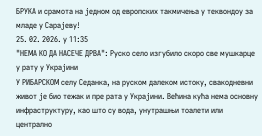БРУКА и срамота на једном од европских такмичења у теквондоу за младе у Сарајеву!
25. 02. 2026. у 11:35
"НЕМА КО ДА НАСЕЧЕ ДРВА": Руско село изгубило скоро све мушкарце у рату у Украјини
У РИБАРСКОМ селу Седанка, на руском далеком истоку, свакодневни живот је био тежак и пре рата у Украјини. Већина кућа нема основну инфраструктуру, као што су вода, унутрашњи тоалети или централно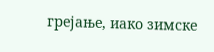грејање, иако зимске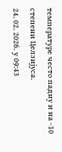температуре често падну и на -10 степени Целзијуса.
24. 02. 2026. у 09:43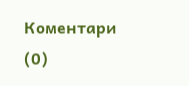Коментари (0)